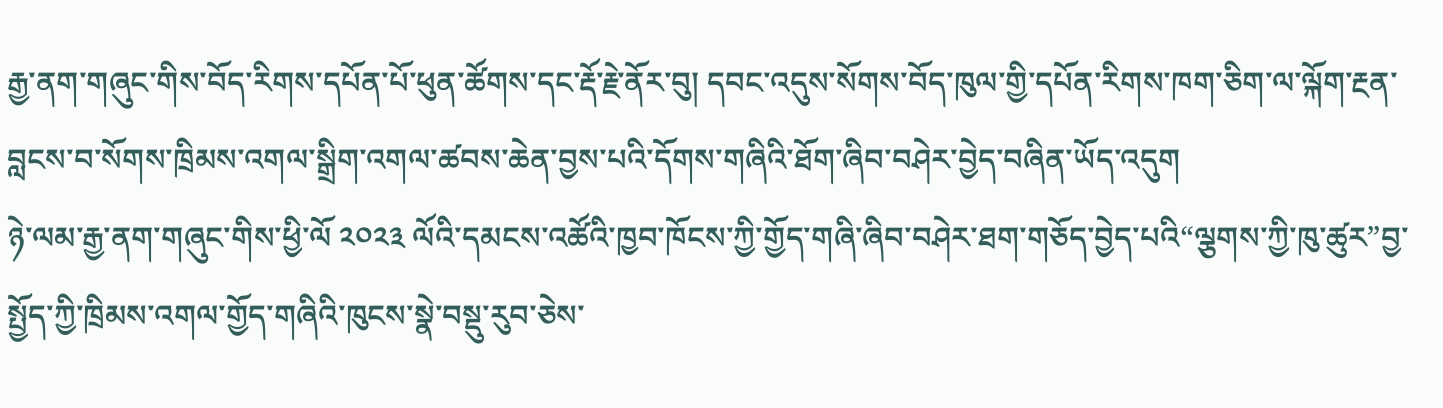རྒྱ་ནག་གཞུང་གིས་བོད་རིགས་དཔོན་པོ་ཕུན་ཚོགས་དང་རྡོ་རྗེ་ནོར་བུ། དབང་འདུས་སོགས་བོད་ཁུལ་གྱི་དཔོན་རིགས་ཁག་ཅིག་ལ་ལྐོག་རྔན་བླངས་བ་སོགས་ཁྲིམས་འགལ་སྒྲིག་འགལ་ཚབས་ཆེན་བྱས་པའི་དོགས་གཞིའི་ཐོག་ཞིབ་བཤེར་བྱེད་བཞིན་ཡོད་འདུག
ཉེ་ལམ་རྒྱ་ནག་གཞུང་གིས་ཕྱི་ལོ ༢༠༢༣ ལོའི་དམངས་འཚོའི་ཁྱབ་ཁོངས་ཀྱི་གྱོད་གཞི་ཞིབ་བཤེར་ཐག་གཅོད་བྱེད་པའི“ལྕགས་ཀྱི་ཁུ་ཚུར”བྱ་སྤྱོད་ཀྱི་ཁྲིམས་འགལ་གྱོད་གཞིའི་ཁུངས་སྣེ་བསྡུ་རུབ་ཅེས་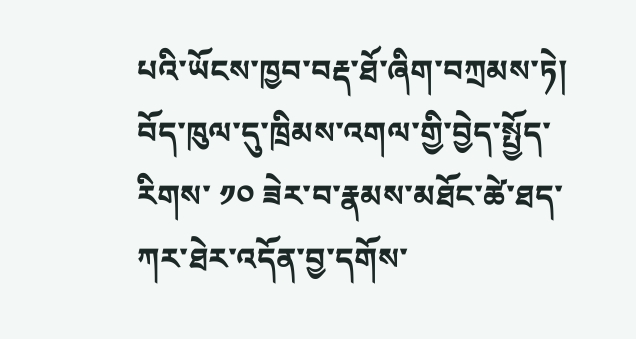པའི་ཡོངས་ཁྱབ་བརྡ་ཐོ་ཞིག་བཀྲམས་ཏེ། བོད་ཁུལ་དུ་ཁྲིམས་འགལ་གྱི་བྱེད་སྤྱོད་རིགས་ ༡༠ ཟེར་བ་རྣམས་མཐོང་ཚེ་ཐད་ཀར་ཐེར་འདོན་བྱ་དགོས་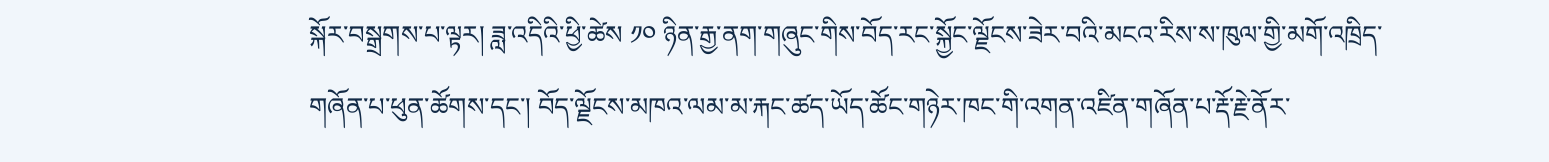སྐོར་བསྒྲགས་པ་ལྟར། ཟླ་འདིའི་ཕྱི་ཚེས ༡༠ ཉིན་རྒྱ་ནག་གཞུང་གིས་བོད་རང་སྐྱོང་ལྗོངས་ཟེར་བའི་མངའ་རིས་ས་ཁུལ་གྱི་མགོ་འཁྲིད་གཞོན་པ་ཕུན་ཚོགས་དང་། བོད་ལྗོངས་མཁའ་ལམ་མ་རྐང་ཚད་ཡོད་ཚོང་གཉེར་ཁང་གི་འགན་འཛིན་གཞོན་པ་རྡོ་རྗེ་ནོར་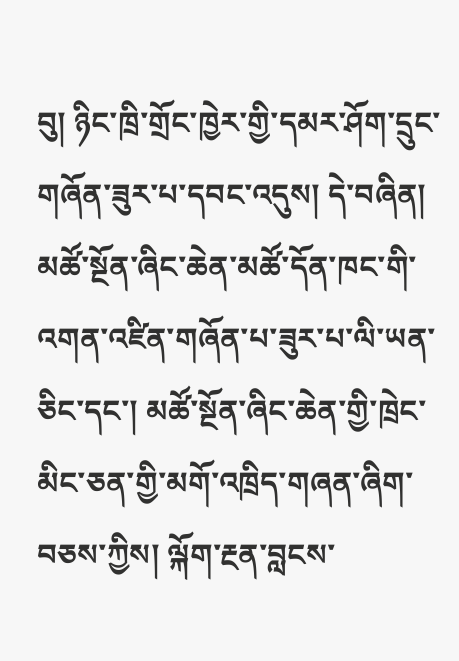བུ། ཉིང་ཁྲི་གྲོང་ཁྱེར་གྱི་དམར་ཤོག་དྲུང་གཞོན་ཟུར་པ་དབང་འདུས། དེ་བཞིན། མཚོ་སྔོན་ཞིང་ཆེན་མཚོ་དོན་ཁང་གི་འགན་འཛིན་གཞོན་པ་ཟུར་པ་ལི་ཡན་ཅིང་དང་། མཚོ་སྔོན་ཞིང་ཆེན་གྱི་ཁྲེང་མིང་ཅན་གྱི་མགོ་འཁྲིད་གཞན་ཞིག་བཅས་ཀྱིས། ལྐོག་རྔན་བླངས་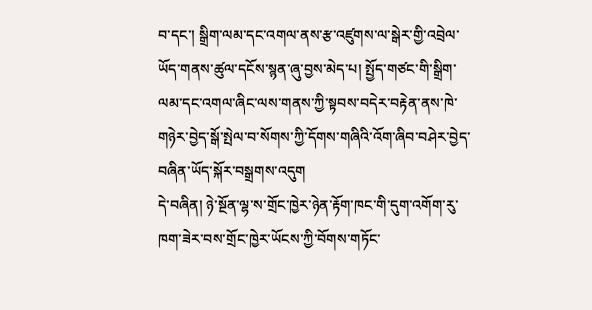བ་དང་། སྒྲིག་ལམ་དང་འགལ་ནས་རྩ་འཛུགས་ལ་སྒེར་གྱི་འབྲེལ་ཡོད་གནས་ཚུལ་དངོས་སྙན་ཞུ་བྱས་མེད་པ། སྤྱོད་གཙང་གི་སྒྲིག་ལམ་དང་འགལ་ཞིང་ལས་གནས་ཀྱི་སྟབས་བདེར་བརྟེན་ནས་ཁེ་གཉེར་བྱེད་སྒོ་སྤེལ་བ་སོགས་ཀྱི་དོགས་གཞིའི་འོག་ཞིབ་བཤེར་བྱེད་བཞིན་ཡོད་སྐོར་བསྒྲགས་འདུག
དེ་བཞིན། ཉེ་སྔོན་ལྷ་ས་གྲོང་ཁྱེར་ཉེན་རྟོག་ཁང་གི་དུག་འགོག་རུ་ཁག་ཟེར་བས་གྲོང་ཁྱེར་ཡོངས་ཀྱི་བོགས་གཏོང་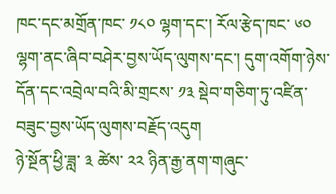ཁང་དང་མགྲོན་ཁང་ ༡༨༠ ལྷག་དང་། རོལ་རྩེད་ཁང་ ༦༠ ལྷག་ནང་ཞིབ་བཤེར་བྱས་ཡོད་ལུགས་དང་། དུག་འགོག་ཉེས་དོན་དང་འབྲེལ་བའི་མི་གྲངས་ ༡༣ སྡེབ་གཅིག་ཏུ་འཛིན་བཟུང་བྱས་ཡོད་ལུགས་བརྗོད་འདུག
ཉེ་སྔོན་ཕྱི་ཟླ་ ༣ ཚེས་ ༢༢ ཉིན་རྒྱ་ནག་གཞུང་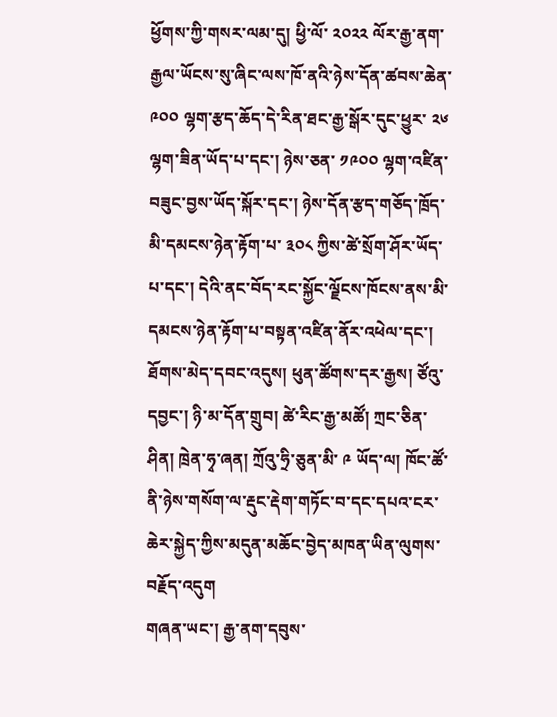ཕྱོགས་ཀྱི་གསར་ལམ་དུ། ཕྱི་ལོ་ ༢༠༢༢ ལོར་རྒྱ་ནག་རྒྱལ་ཡོངས་སུ་ཞིང་ལས་ཁོ་ནའི་ཉེས་དོན་ཚབས་ཆེན་ ༩༠༠ ལྷག་རྩད་ཆོད་དེ་རིན་ཐང་རྒྱ་སྒོར་དུང་ཕྱུར་ ༢༦ ལྷག་ཟིན་ཡོད་པ་དང་། ཉེས་ཅན་ ༡༩༠༠ ལྷག་འཛིན་བཟུང་བྱས་ཡོད་སྐོར་དང་། ཉེས་དོན་རྩད་གཅོད་ཁྲོད་མི་དམངས་ཉེན་རྟོག་པ་ ༣༠༨ ཀྱིས་ཚེ་སྲོག་ཤོར་ཡོད་པ་དང་། དེའི་ནང་བོད་རང་སྐྱོང་ལྗོངས་ཁོངས་ནས་མི་དམངས་ཉེན་རྟོག་པ་བསྟན་འཛིན་ནོར་འཕེལ་དང་། ཐོགས་མེད་དབང་འདུས། ཕུན་ཚོགས་དར་རྒྱས། ཙོའུ་དབྱང་། ཉི་མ་དོན་གྲུབ། ཚེ་རིང་རྒྱ་མཚོ། ཀྲང་ཅིན་ཤིན། ཁྲེན་ཧྭ་ཞན། ཀྲོའུ་ཧྲི་ཅུན་མི་ ༩ ཡོད་ལ། ཁོང་ཚོ་ནི་ཉེས་གསོག་ལ་རྡུང་རྡེག་གཏོང་བ་དང་དཔའ་ངར་ཆེར་སྐྱེད་ཀྱིས་མདུན་མཆོང་བྱེད་མཁན་ཡིན་ལུགས་བརྗོད་འདུག
གཞན་ཡང་། རྒྱ་ནག་དབུས་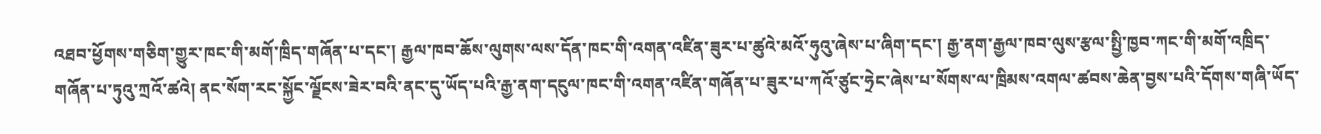འཐབ་ཕྱོགས་གཅིག་གྱུར་ཁང་གི་མགོ་ཁྲིད་གཞོན་པ་དང་། རྒྱལ་ཁབ་ཆོས་ལུགས་ལས་དོན་ཁང་གི་འགན་འཛིན་ཟུར་པ་ཚུའེ་མའོ་ཧུའུ་ཞེས་པ་ཞིག་དང་། རྒྱ་ནག་རྒྱལ་ཁབ་ལུས་རྩལ་སྤྱི་ཁྱབ་ཀང་གི་མགོ་འཁྲིད་གཞོན་པ་ཏུའུ་ཀྲའོ་ཚའེ། ནང་སོག་རང་སྐྱོང་ལྗོངས་ཟེར་བའི་ནང་དུ་ཡོད་པའི་རྒྱ་ནག་དངུལ་ཁང་གི་འགན་འཛིན་གཞོན་པ་ཟུར་པ་ཀའོ་ཙུང་ཧྲེང་ཞེས་པ་སོགས་ལ་ཁྲིམས་འགལ་ཚབས་ཆེན་བྱས་པའི་དོགས་གཞི་ཡོད་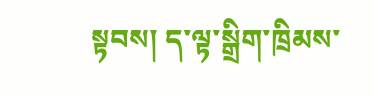སྟབས། ད་ལྟ་སྒྲིག་ཁྲིམས་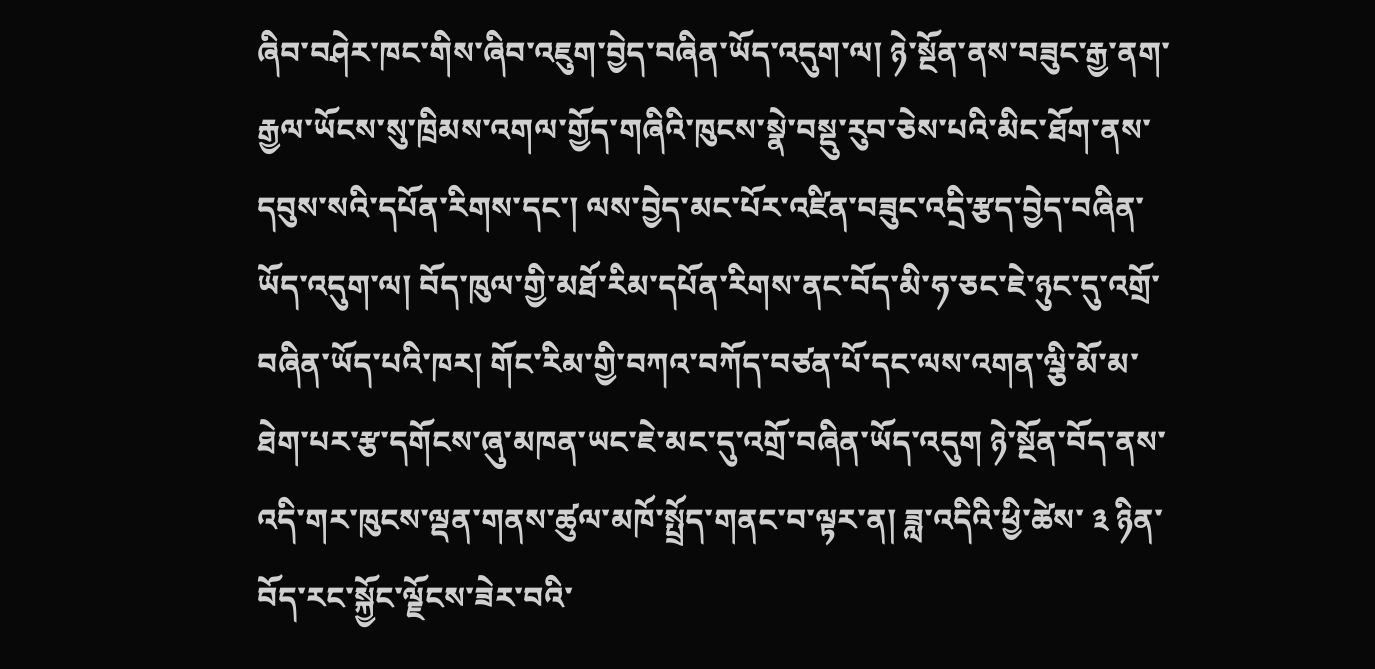ཞིབ་བཤེར་ཁང་གིས་ཞིབ་འཇུག་བྱེད་བཞིན་ཡོད་འདུག་ལ། ཉེ་སྔོན་ནས་བཟུང་རྒྱ་ནག་རྒྱལ་ཡོངས་སུ་ཁྲིམས་འགལ་གྱོད་གཞིའི་ཁུངས་སྣེ་བསྡུ་རུབ་ཅེས་པའི་མིང་ཐོག་ནས་དབུས་སའི་དཔོན་རིགས་དང་། ལས་བྱེད་མང་པོར་འཛིན་བཟུང་འདྲི་རྩད་བྱེད་བཞིན་ཡོད་འདུག་ལ། བོད་ཁུལ་གྱི་མཐོ་རིམ་དཔོན་རིགས་ནང་བོད་མི་ཧ་ཅང་ཇེ་ཉུང་དུ་འགྲོ་བཞིན་ཡོད་པའི་ཁར། གོང་རིམ་གྱི་བཀའ་བཀོད་བཙན་པོ་དང་ལས་འགན་ལྕི་མོ་མ་ཐེག་པར་རྩ་དགོངས་ཞུ་མཁན་ཡང་ཇེ་མང་དུ་འགྲོ་བཞིན་ཡོད་འདུག ཉེ་སྔོན་བོད་ནས་འདི་གར་ཁུངས་ལྡན་གནས་ཚུལ་མཁོ་སྤྲོད་གནང་བ་ལྟར་ན། ཟླ་འདིའི་ཕྱི་ཚེས་ ༣ ཉིན་བོད་རང་སྐྱོང་ལྗོངས་ཟེར་བའི་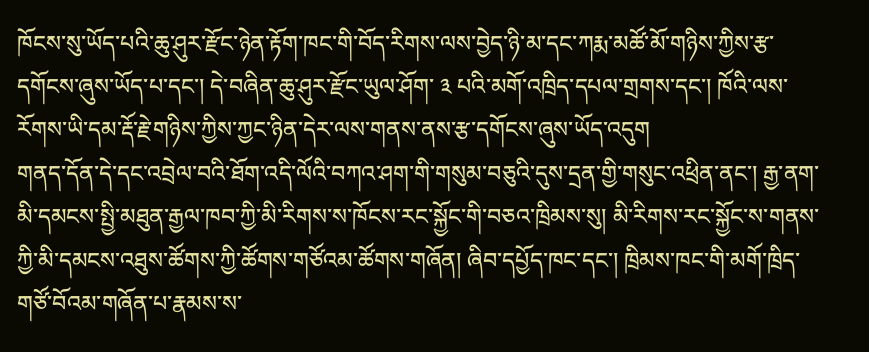ཁོངས་སུ་ཡོད་པའི་ཆུ་ཤུར་རྫོང་ཉེན་རྟོག་ཁང་གི་བོད་རིགས་ལས་བྱེད་ཉི་མ་དང་ཀརྨ་མཚོ་མོ་གཉིས་ཀྱིས་རྩ་དགོངས་ཞུས་ཡོད་པ་དང་། དེ་བཞིན་ཆུ་ཤུར་རྫོང་ཡུལ་ཤོག་ ༣ པའི་མགོ་འཁྲིད་དཔལ་གྲགས་དང་། ཁོའི་ལས་རོགས་ཡི་དམ་རྡོ་རྗེ་གཉིས་ཀྱིས་ཀྱང་ཉིན་དེར་ལས་གནས་ནས་རྩ་དགོངས་ཞུས་ཡོད་འདུག
གནད་དོན་དེ་དང་འབྲེལ་བའི་ཐོག་འདི་ལོའི་བཀའ་ཤག་གི་གསུམ་བཅུའི་དུས་དྲན་གྱི་གསུང་འཕྲིན་ནང་། རྒྱ་ནག་མི་དམངས་སྤྱི་མཐུན་རྒྱལ་ཁབ་ཀྱི་མི་རིགས་ས་ཁོངས་རང་སྐྱོང་གི་བཅའ་ཁྲིམས་སུ། མི་རིགས་རང་སྐྱོང་ས་གནས་ཀྱི་མི་དམངས་འཐུས་ཚོགས་ཀྱི་ཚོགས་གཙོའམ་ཚོགས་གཞོན། ཞིབ་དཔྱོད་ཁང་དང་། ཁྲིམས་ཁང་གི་མགོ་ཁྲིད་གཙོ་བོའམ་གཞོན་པ་རྣམས་ས་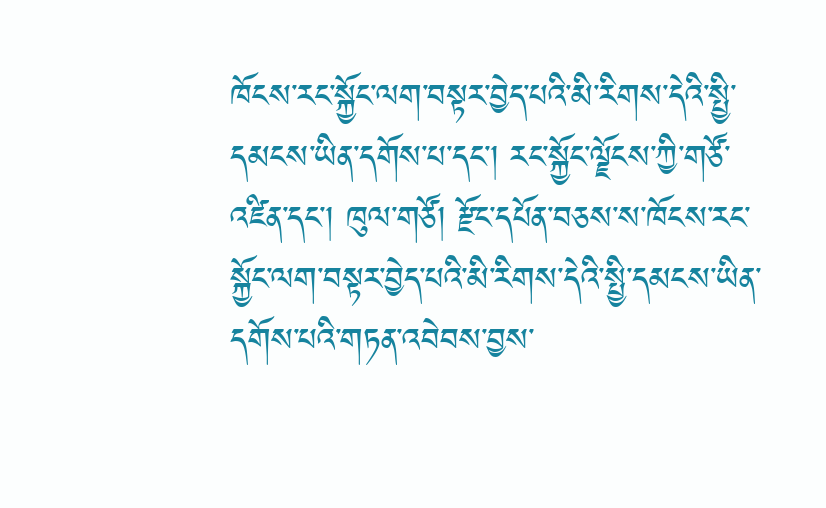ཁོངས་རང་སྐྱོང་ལག་བསྟར་བྱེད་པའི་མི་རིགས་དེའི་སྤྱི་དམངས་ཡིན་དགོས་པ་དང་། རང་སྐྱོང་ལྗོངས་ཀྱི་གཙོ་འཛིན་དང་། ཁུལ་གཙོ། རྫོང་དཔོན་བཅས་ས་ཁོངས་རང་སྐྱོང་ལག་བསྟར་བྱེད་པའི་མི་རིགས་དེའི་སྤྱི་དམངས་ཡིན་དགོས་པའི་གཏན་འབེབས་བྱས་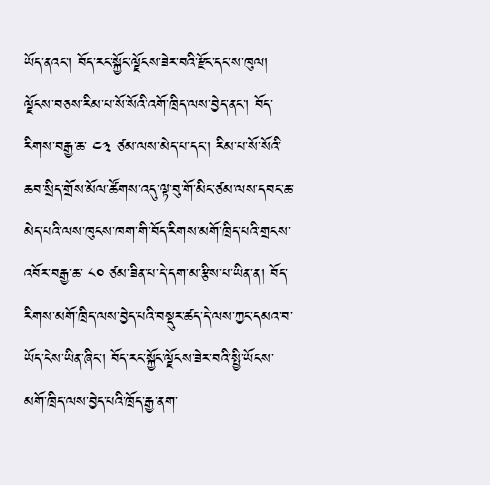ཡོད་ནའང་། བོད་རང་སྐྱོང་ལྗོངས་ཟེར་བའི་རྫོང་དང་ས་ཁུལ། ལྗོངས་བཅས་རིམ་པ་སོ་སོའི་འགོ་ཁྲིད་ལས་བྱེད་ནང་། བོད་རིགས་བརྒྱ་ཆ་ ༤༣ ཙམ་ལས་མེད་པ་དང་། རིམ་པ་སོ་སོའི་ཆབ་སྲིད་གྲོས་མོལ་ཚོགས་འདུ་ལྟ་བུ་གོ་མིང་ཙམ་ལས་དབང་ཆ་མེད་པའི་ལས་ཁུངས་ཁག་གི་བོད་རིགས་མགོ་ཁྲིད་པའི་གྲངས་འབོར་བརྒྱ་ཆ་ ༨༠ ཙམ་ཟིན་པ་དེ་དག་མ་རྩིས་པ་ཡིན་ན། བོད་རིགས་མགོ་ཁྲིད་ལས་བྱེད་པའི་བསྡུར་ཚད་དེ་ལས་ཀྱང་དམའ་བ་ཡོད་ངེས་ཡིན་ཞིང་། བོད་རང་སྐྱོང་ལྗོངས་ཟེར་བའི་སྤྱི་ཡོངས་མགོ་ཁྲིད་ལས་བྱེད་པའི་ཁྲོད་རྒྱ་ནག་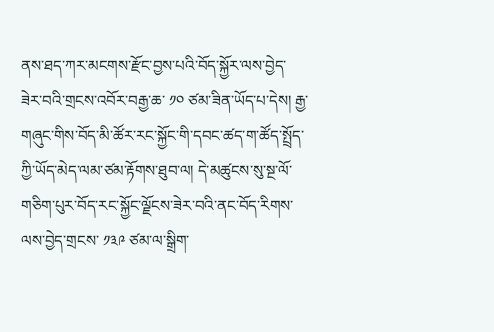ནས་ཐད་ཀར་མངགས་རྫོང་བྱས་པའི་བོད་སྐྱོར་ལས་བྱེད་ཟེར་བའི་གྲངས་འབོར་བརྒྱ་ཆ་ ༡༠ ཙམ་ཟིན་ཡོད་པ་དེས། རྒྱ་གཞུང་གིས་བོད་མི་ཚོར་རང་སྐྱོང་གི་དབང་ཚད་ག་ཚོད་སྤྲོད་ཀྱི་ཡོད་མེད་ལམ་ཙམ་རྟོགས་ཐུབ་ལ། དེ་མཚུངས་སུ་སྔ་ལོ་གཅིག་པུར་བོད་རང་སྐྱོང་ལྗོངས་ཟེར་བའི་ནང་བོད་རིགས་ལས་བྱེད་གྲངས་ ༡༣༩ ཙམ་ལ་སྒྲིག་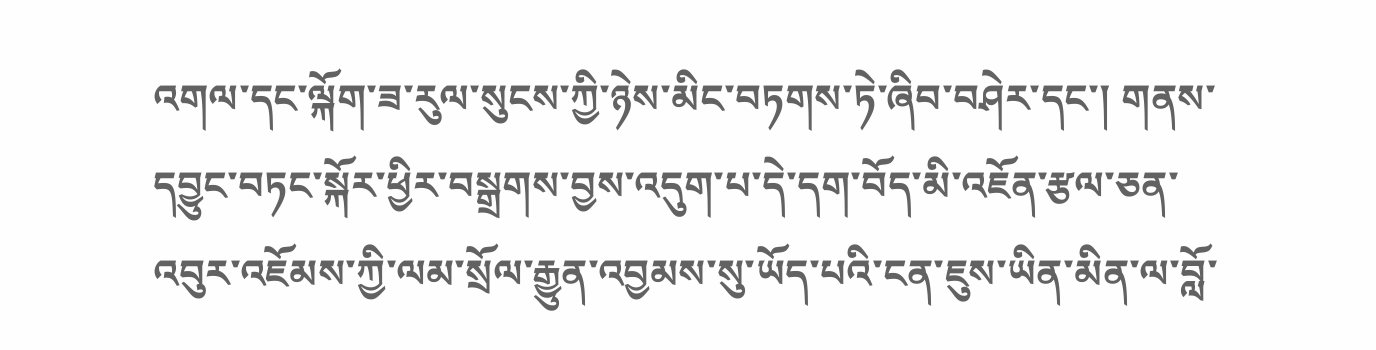འགལ་དང་ལྐོག་ཟ་རུལ་སུངས་ཀྱི་ཉེས་མིང་བཏགས་ཏེ་ཞིབ་བཤེར་དང་། གནས་དབྱུང་བཏང་སྐོར་ཕྱིར་བསྒྲགས་བྱས་འདུག་པ་དེ་དག་བོད་མི་འཇོན་རྩལ་ཅན་འབུར་འཇོམས་ཀྱི་ལམ་སྲོལ་རྒྱུན་འབྱམས་སུ་ཡོད་པའི་ངན་ཇུས་ཡིན་མིན་ལ་བློ་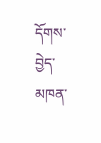དོགས་བྱེད་མཁན་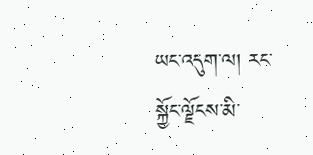ཡང་འདུག་ལ། རང་སྐྱོང་ལྗོངས་མི་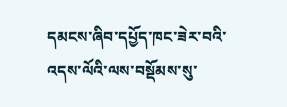དམངས་ཞིབ་དཔྱོད་ཁང་ཟེར་བའི་འདས་ལོའི་ལས་བསྡོམས་སུ་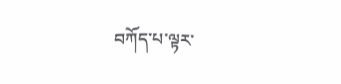བཀོད་པ་ལྟར་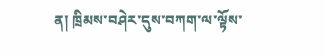ན། ཁྲིམས་བཤེར་དུས་བཀག་ལ་ལྟོས་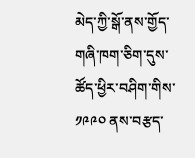མེད་ཀྱི་སྒོ་ནས་གྱོད་གཞི་ཁག་ཅིག་དུས་ཚོད་ཕྱིར་བཤིག་གིས་ ༡༩༩༠ ནས་བརྩད་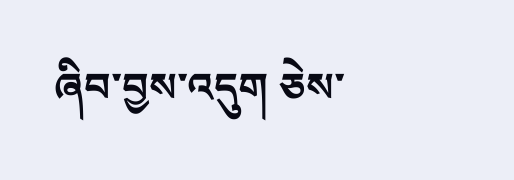ཞིབ་བྱས་འདུག ཅེས་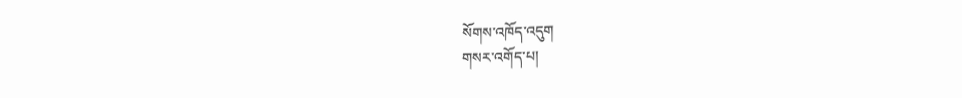སོགས་འཁོད་འདུག
གསར་འགོད་པ།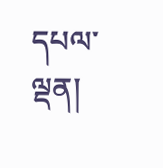དཔལ་ལྡན།